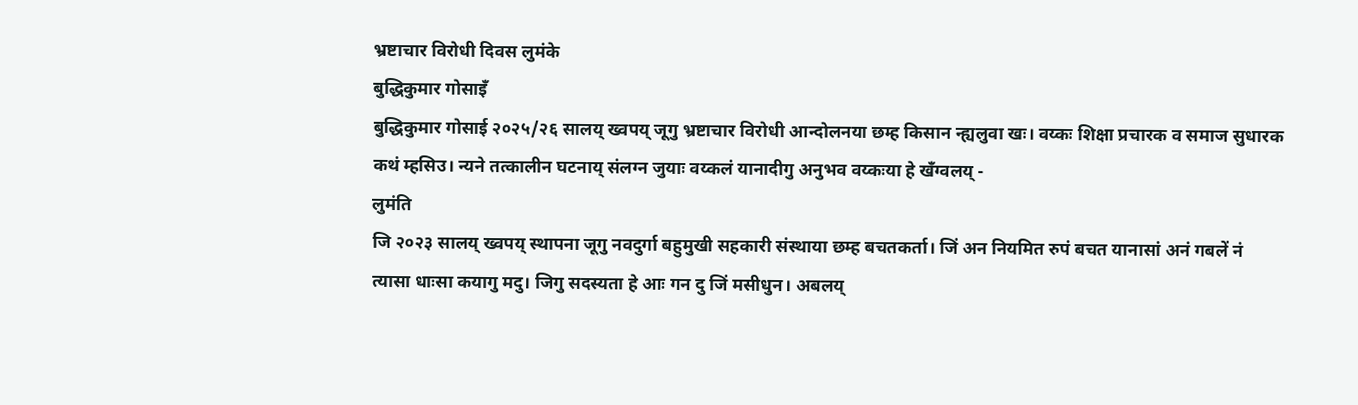भ्रष्टाचार विरोधी दिवस लुमंके
बुद्धिकुमार गोसाइँ
बुद्धिकुमार गोसाई २०२५/२६ सालय् ख्वपय् जूगु भ्रष्टाचार विरोधी आन्दोलनया छम्ह किसान न्ह्यलुवा खः। वय्कः शिक्षा प्रचारक व समाज सुधारक कथं म्हसिउ। न्यने तत्कालीन घटनाय् संलग्न जुयाः वय्कलं यानादीगु अनुभव वय्कःया हे खँग्वलय् -
लुमंति
जि २०२३ सालय् ख्वपय् स्थापना जूगु नवदुर्गा बहुमुखी सहकारी संस्थाया छम्ह बचतकर्ता। जिं अन नियमित रुपं बचत यानासां अनं गबलें नं त्यासा धाःसा कयागु मदु। जिगु सदस्यता हे आः गन दु जिं मसीधुन। अबलय्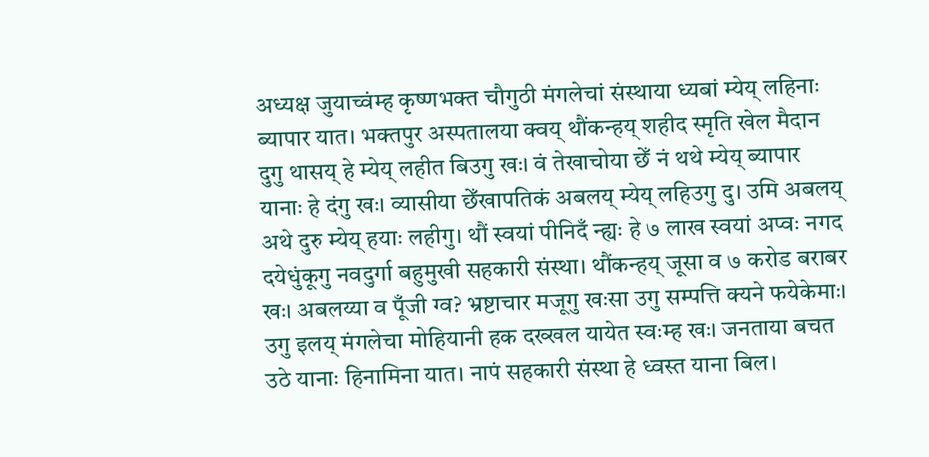अध्यक्ष जुयाच्वंम्ह कृष्णभक्त चौगुठी मंगलेचां संस्थाया ध्यबां म्येय् लहिनाः ब्यापार यात। भक्तपुर अस्पतालया क्वय् थौंकन्हय् शहीद स्मृति खेल मैदान दुगु थासय् हे म्येय् लहीत बिउगु खः। वं तेखाचोया छेँ नं थथे म्येय् ब्यापार यानाः हे दंगु खः। व्यासीया छेँखापतिकं अबलय् म्येय् लहिउगु दु। उमि अबलय् अथे दुरु म्येय् हयाः लहीगु। थौं स्वयां पीनिदँ न्ह्यः हे ७ लाख स्वयां अप्वः नगद दयेधुंकूगु नवदुर्गा बहुमुखी सहकारी संस्था। थौंकन्हय् जूसा व ७ करोड बराबर खः। अबलय्या व पूँजी ग्व? भ्रष्टाचार मजूगु खःसा उगु सम्पत्ति क्यने फयेकेमाः। उगु इलय् मंगलेचा मोहियानी हक दख्खल यायेत स्वःम्ह खः। जनताया बचत उठे यानाः हिनामिना यात। नापं सहकारी संस्था हे ध्वस्त याना बिल।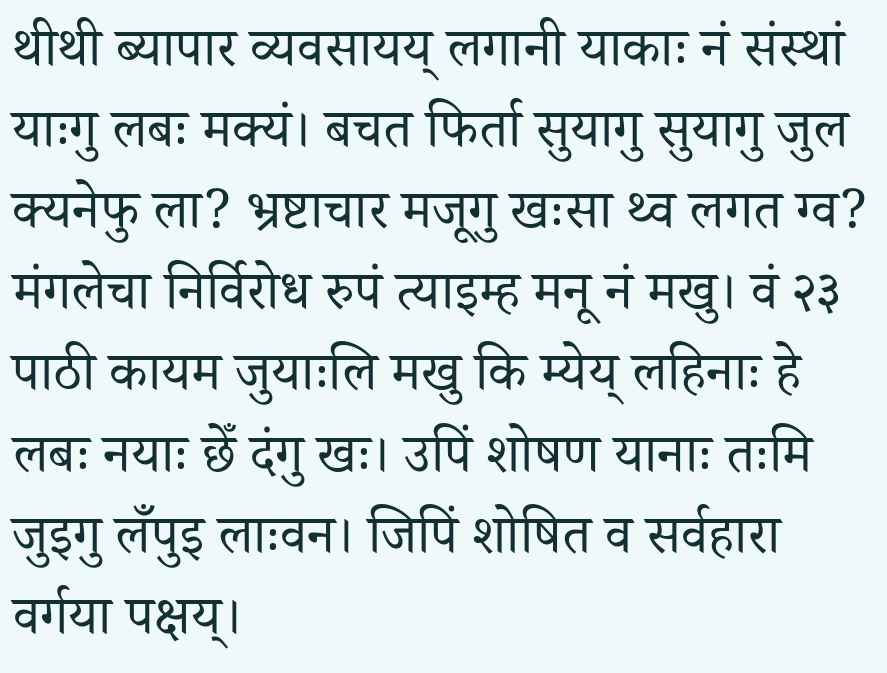थीथी ब्यापार व्यवसायय् लगानी याकाः नं संस्थां याःगु लबः मक्यं। बचत फिर्ता सुयागु सुयागु जुल क्यनेफु ला? भ्रष्टाचार मजूगु खःसा थ्व लगत ग्व?
मंगलेचा निर्विरोध रुपं त्याइम्ह मनू नं मखु। वं २३ पाठी कायम जुयाःलि मखु कि म्येय् लहिनाः हे लबः नयाः छेँ दंगु खः। उपिं शोषण यानाः तःमि जुइगु लँपुइ लाःवन। जिपिं शोषित व सर्वहारा वर्गया पक्षय्।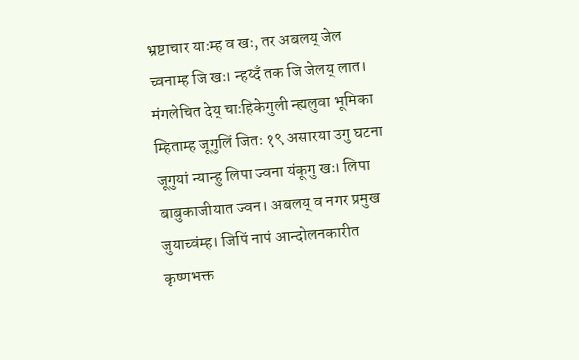भ्रष्टाचार याःम्ह व खः, तर अबलय् जेल च्वनाम्ह जि खः। न्हय्दँ तक जि जेलय् लात। मंगलेचित देय् चाःहिकेगुली न्ह्यलुवा भूमिका म्हिताम्ह जूगुलिं जितः १९ असारया उगु घटना जूगुयां न्यान्हु लिपा ज्वना यंकूगु खः। लिपा बाबुकाजीयात ज्वन। अबलय् व नगर प्रमुख जुयाच्वंम्ह। जिपिं नापं आन्दोलनकारीत कृष्णभक्त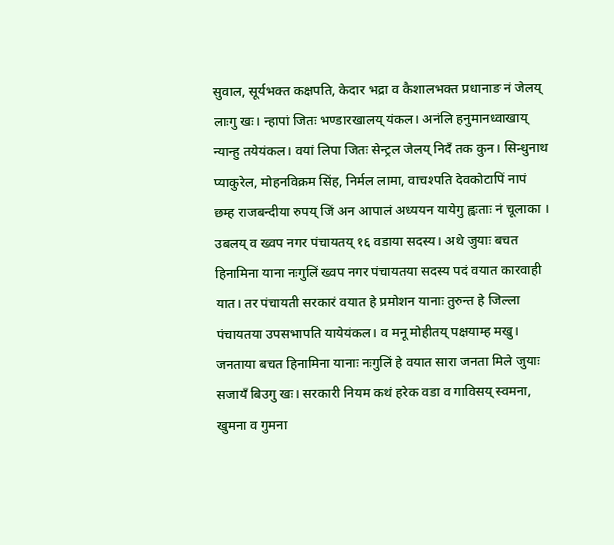सुवाल, सूर्यभक्त कक्षपति, केदार भद्रा व कैशालभक्त प्रधानाङ नं जेलय् लाःगु खः। न्हापां जितः भण्डारखालय् यंकल। अनंलि हनुमानध्वाखाय् न्यान्हु तयेयंकल। वयां लिपा जितः सेन्ट्रल जेलय् निदँ तक कुन। सिन्धुनाथ प्याकुरेल, मोहनविक्रम सिंह, निर्मल लामा, वाचश्पति देवकोटापिं नापं छम्ह राजबन्दीया रुपय् जिं अन आपालं अध्ययन यायेगु ह्वःताः नं चूलाका ।
उबलय् व ख्वप नगर पंचायतय् १६ वडाया सदस्य। अथे जुयाः बचत हिनामिना याना नःगुलिं ख्वप नगर पंचायतया सदस्य पदं वयात कारवाही यात। तर पंचायती सरकारं वयात हे प्रमोशन यानाः तुरुन्त हे जिल्ला पंचायतया उपसभापति यायेयंकल। व मनू मोहीतय् पक्षयाम्ह मखु। जनताया बचत हिनामिना यानाः नःगुलिं हे वयात सारा जनता मिले जुयाः सजायँ बिउगु खः। सरकारी नियम कथं हरेक वडा व गाविसय् स्वमना, खुमना व गुमना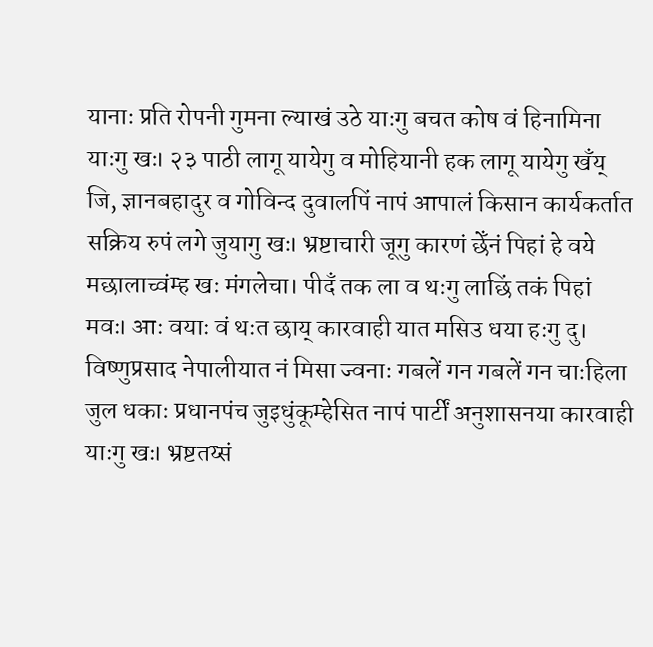यानाः प्रति रोपनी गुमना ल्याखं उठे याःगु बचत कोष वं हिनामिना याःगु खः। २३ पाठी लागू यायेगु व मोहियानी हक लागू यायेगु खँय् जि, ज्ञानबहादुर व गोविन्द दुवालपिं नापं आपालं किसान कार्यकर्तात सक्रिय रुपं लगे जुयागु खः। भ्रष्टाचारी जूगु कारणं छेँनं पिहां हे वये मछालाच्वंम्ह खः मंगलेचा। पीदँ तक ला व थःगु लाछिं तकं पिहां मवः। आः वयाः वं थःत छाय् कारवाही यात मसिउ धया हःगु दु। विष्णुप्रसाद नेपालीयात नं मिसा ज्वनाः गबलें गन गबलें गन चाःहिला जुल धकाः प्रधानपंच जुइधुंकूम्हेसित नापं पार्टीं अनुशासनया कारवाही याःगु खः। भ्रष्टतय्सं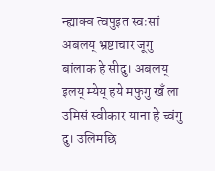न्ह्याक्व त्वपुइत स्वःसां अबलय् भ्रष्टाचार जूगु बांलाक हे सीदु। अबलय् इलय् म्येय् हये मफुगु खँ ला उमिसं स्वीकार याना हे च्वंगु दु। उलिमछि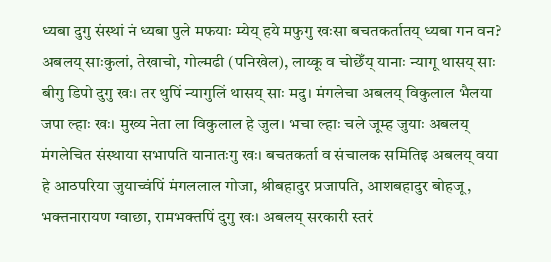ध्यबा दुगु संस्थां नं ध्यबा पुले मफयाः म्येय् हये मफुगु खःसा बचतकर्तातय् ध्यबा गन वन? अबलय् साःकुलां, तेखाचो, गोल्मढी (पनिखेल), लाय्कू व चोछेँय् यानाः न्यागू थासय् साः बीगु डिपो दुगु खः। तर थुपिं न्यागुलिं थासय् साः मदु। मंगलेचा अबलय् विकुलाल भैलया जपा ल्हाः खः। मुख्य नेता ला विकुलाल हे जुल। भचा ल्हाः चले जूम्ह जुयाः अबलय् मंगलेचित संस्थाया सभापति यानातःगु खः। बचतकर्ता व संचालक समितिइ अबलय् वया हे आठपरिया जुयाच्वंपिं मंगललाल गोजा, श्रीबहादुर प्रजापति, आशबहादुर बोहजू, भक्तनारायण ग्वाछा, रामभक्तपिं दुगु खः। अबलय् सरकारी स्तरं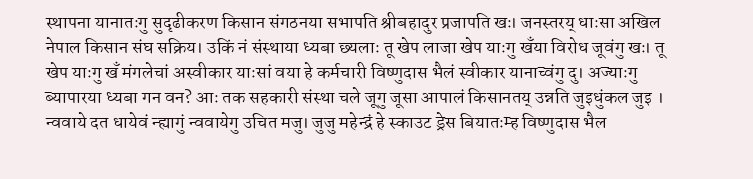स्थापना यानातःगु सुदृढीकरण किसान संगठनया सभापति श्रीबहादुर प्रजापति खः। जनस्तरय् धाःसा अखिल नेपाल किसान संघ सक्रिय। उकिं नं संस्थाया ध्यबा छ्यलाः तू खेप लाजा खेप याःगु खँया विरोध जूवंगु खः। तू खेप याःगु खँ मंगलेचां अस्वीकार याःसां वया हे कर्मचारी विष्णुदास भैलं स्वीकार यानाच्वंगु दु। अज्याःगु ब्यापारया ध्यबा गन वन? आः तक सहकारी संस्था चले जूगु जूसा आपालं किसानतय् उन्नति जुइधुंकल जुइ ।
न्ववाये दत धायेवं न्ह्यागुं न्ववायेगु उचित मजु। जुजु महेन्द्रं हे स्काउट ड्रेस बियातःम्ह विष्णुदास भैल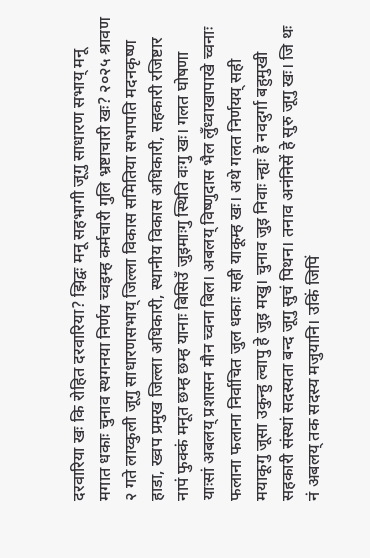दरवारिया खः कि रोहित दरवारिया? झिद्वः मनू सहभागी जूगु साधारण सभाय् मनू मगात धकाः चुनाव स्थगनया निर्णय च्वइम्ह कर्मचारी गुलि भ्रष्टाचारी खः? २०२५ श्रावण २ गते लाय्कुली जूगु साधारणसभाय् जिल्ला विकास समितिया सभापति मदनकृष्ण हाडा, ख्वप प्रमुख जिल्ला अधिकारी, स्थानीय विकास अधिकारी, सहकारी रजिष्टार नापं फुक्कं मनूत छम्ह छम्ह यानाः बिसिउँ जुइमाःगु स्थिति वःगु खः। गलत घोषणा याःसां अबलय् प्रशासन मौन च्वना बिल। अबलय् विष्णुदास भैल लुँध्वाखापाखे च्वनाः फलाना फलाना निर्वाचित जुल धकाः सही याकूम्ह खः। अथे गलत निर्णयय् सही मयाकूगु जूसा उकुन्हु ल्वापु हे जुइ मखु। चुनाव जुइ निवाः न्ह्यः हे नवदुर्गा बहुमुखी सहकारी संस्थां सदस्यता बन्द जूगु सुचं पिथन। तनाव अनंनिसें हे सुरु जूगु खः। जि थः नं अबलय् तक सदस्य मजुयानि। उकिं जिपिं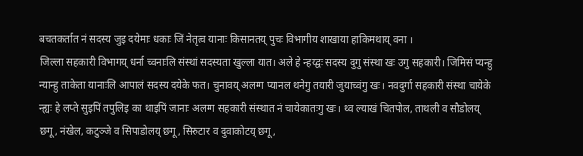बचतकर्तात नं सदस्य जुइ दयेमाः धकाः जिं नेतृत्व यानाः किसानतय् पुचः विभागीय शाखाया हाकिमथाय् वना ।
जिल्ला सहकारी विभागय् धर्ना च्वनाःलि संस्थां सदस्यता खुल्ला यात। अले हे न्हय्द्वः सदस्य दुगु संस्था खः उगु सहकारी। जिमिसं प्यन्हु न्यान्हु ताकेता यानाःलि आपालं सदस्य दयेके फत। चुनावय् अलग्ग प्यानल थनेगु तयारी जुयाच्वंगु खः। नवदुर्गा सहकारी संस्था चायेके न्ह्यः हे लप्ते सुइपिं तपुलिइ का थाइपिं जानाः अलग्ग सहकारी संस्थात नं चायेकातःगु खः। थ्व ल्याखं चितपोल, ताथली व सौडोलय् छगू, नंखेल, कटुञ्जे व सिपाडोलय् छगू, सिरुटार व दुवाकोटय् छगू,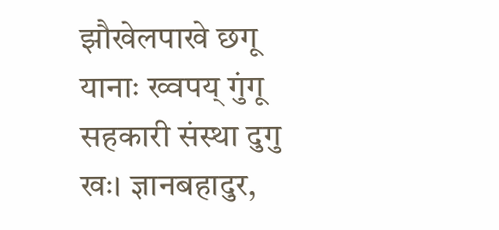झौखेलपाखे छगू यानाः ख्वपय् गुंगू सहकारी संस्था दुगु खः। ज्ञानबहादुर,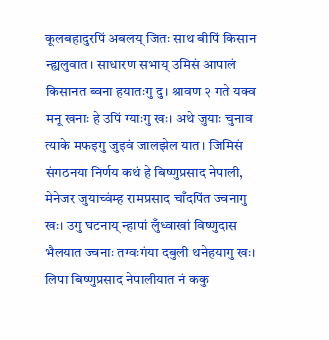कूलबहादुरपिं अबलय् जितः साथ बीपिं किसान न्ह्यलुवात। साधारण सभाय् उमिसं आपालं किसानत ब्वना हयातःगु दु। श्रावण २ गते यक्व मनू खनाः हे उपिं ग्याःगु खः। अथे जुयाः चुनाव त्याके मफइगु जुइवं जालझेल यात। जिमिसं संगठनया निर्णय कथं हे बिष्णुप्रसाद नेपाली, मेनेजर जुयाच्वंम्ह रामप्रसाद चाँदपिंत ज्वनागु खः। उगु घटनाय् न्हापां लुँध्वाखां विष्णुदास भैलयात ज्वनाः तग्वःगंया दबुली थनेहयागु खः। लिपा बिष्णुप्रसाद नेपालीयात नं ककु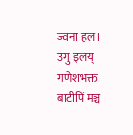ज्वना हल। उगु इलय् गणेशभक्त बाटीपिं मञ्च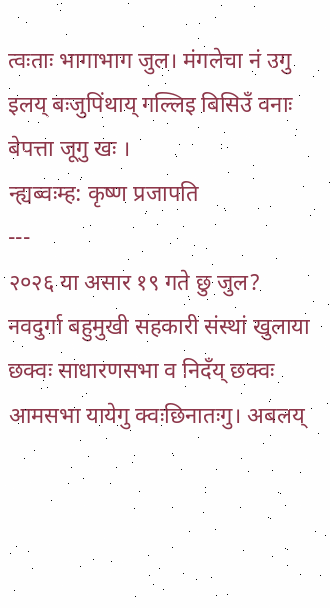त्वःताः भागाभाग जुल। मंगलेचा नं उगु इलय् बःजुपिंथाय् गल्लिइ बिसिउँ वनाः बेपत्ता जूगु खः ।
न्ह्यब्वःम्ह: कृष्ण प्रजापति
---
२०२६ या असार १९ गते छु जुल?
नवदुर्गा बहुमुखी सहकारी संस्थां खुलाया छक्वः साधारणसभा व निदँय् छक्वः आमसभा यायेगु क्वःछिनातःगु। अबलय्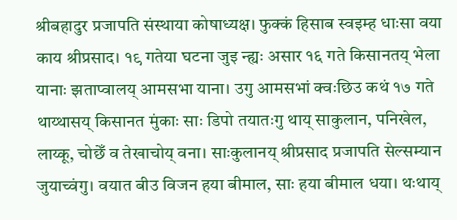श्रीबहादुर प्रजापति संस्थाया कोषाध्यक्ष। फुक्कं हिसाब स्वइम्ह धाःसा वया काय श्रीप्रसाद। १९ गतेया घटना जुइ न्ह्यः असार १६ गते किसानतय् भेला यानाः झताप्वालय् आमसभा याना। उगु आमसभां क्वःछिउ कथं १७ गते थाय्थासय् किसानत मुंकाः साः डिपो तयातःगु थाय् साकुलान, पनिखेल, लाय्कू, चोछेँ व तेखाचोय् वना। साःकुलानय् श्रीप्रसाद प्रजापति सेल्सम्यान जुयाच्वंगु। वयात बीउ विजन हया बीमाल, साः हया बीमाल धया। थःथाय्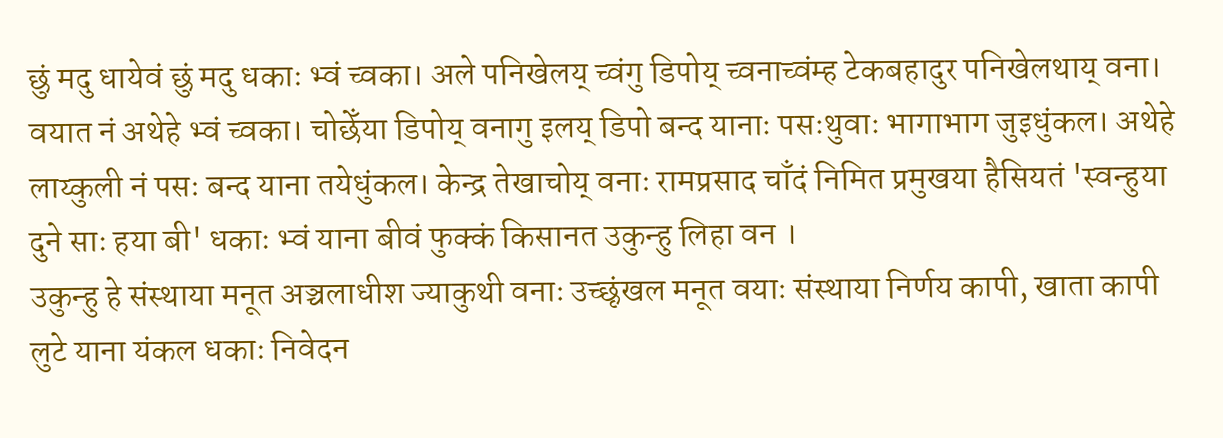छुं मदु धायेवं छुं मदु धकाः भ्वं च्वका। अले पनिखेलय् च्वंगु डिपोय् च्वनाच्वंम्ह टेकबहादुर पनिखेलथाय् वना। वयात नं अथेहे भ्वं च्वका। चोछेँया डिपोय् वनागु इलय् डिपो बन्द यानाः पसःथुवाः भागाभाग जुइधुंकल। अथेहे लाय्कुली नं पसः बन्द याना तयेधुंकल। केन्द्र तेखाचोय् वनाः रामप्रसाद चाँदं निमित प्रमुखया हैसियतं 'स्वन्हुया दुने साः हया बी' धकाः भ्वं याना बीवं फुक्कं किसानत उकुन्हु लिहा वन ।
उकुन्हु हे संस्थाया मनूत अञ्चलाधीश ज्याकुथी वनाः उच्छृंखल मनूत वयाः संस्थाया निर्णय कापी, खाता कापी लुटे याना यंकल धकाः निवेदन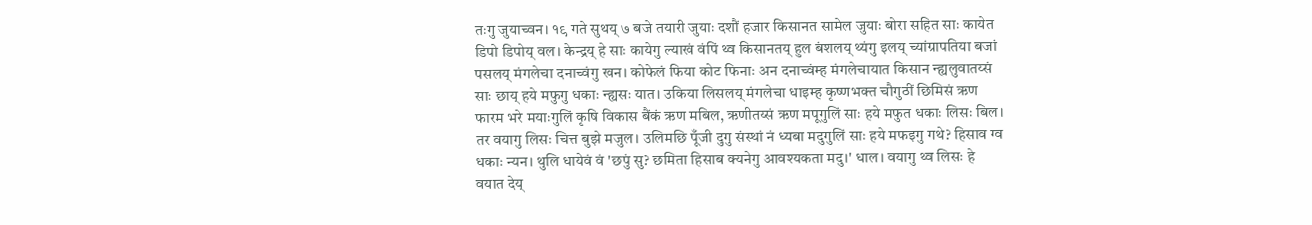तःगु जुयाच्वन। १९ गते सुथय् ७ बजे तयारी जुयाः दशौं हजार किसानत सामेल जुयाः बोरा सहित साः कायेत डिपो डिपोय् वल। केन्द्रय् हे साः कायेगु ल्याखं वंपिं थ्व किसानतय् हुल बंशलय् थ्यंगु इलय् च्यांग्रापतिया बजां पसलय् मंगलेचा दनाच्वंगु खन। कोफेलं फिया कोट फिनाः अन दनाच्वंम्ह मंगलेचायात किसान न्ह्यलुवातय्सं साः छाय् हये मफुगु धकाः न्ह्यसः यात। उकिया लिसलय् मंगलेचा धाइम्ह कृष्णभक्त चौगुठीं छिमिसं ऋण फारम भरे मयाःगुलिं कृषि विकास बैंकं ऋण मबिल, ऋणीतय्सं ऋण मपूगुलिं साः हये मफुत धकाः लिसः बिल। तर वयागु लिसः चित्त बुझे मजुल। उलिमछि पूँजी दुगु संस्थां नं ध्यबा मदुगुलिं साः हये मफइगु गथे? हिसाव ग्व धकाः न्यन। थुलि धायेवं वं 'छपुं सु? छमिता हिसाब क्यनेगु आवश्यकता मदु।' धाल। वयागु थ्व लिसः हे वयात देय्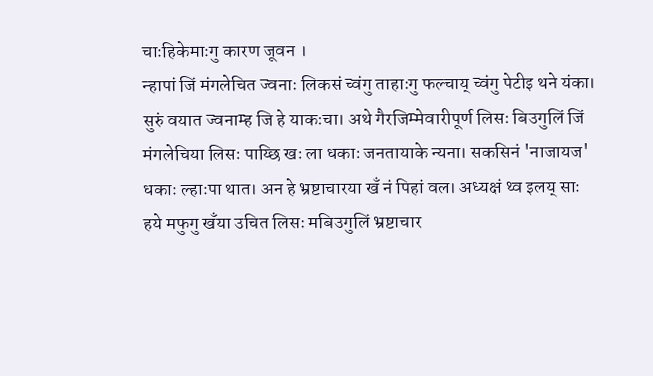चाःहिकेमाःगु कारण जूवन ।
न्हापां जिं मंगलेचित ज्वनाः लिकसं च्वंगु ताहाःगु फल्चाय् च्वंगु पेटीइ थने यंका। सुरुं वयात ज्वनाम्ह जि हे याकःचा। अथे गैरजिम्मेवारीपूर्ण लिसः बिउगुलिं जिं मंगलेचिया लिसः पाय्छि खः ला धकाः जनतायाके न्यना। सकसिनं 'नाजायज' धकाः ल्हाःपा थात। अन हे भ्रष्टाचारया खँ नं पिहां वल। अध्यक्षं थ्व इलय् साः हये मफुगु खँया उचित लिसः मबिउगुलिं भ्रष्टाचार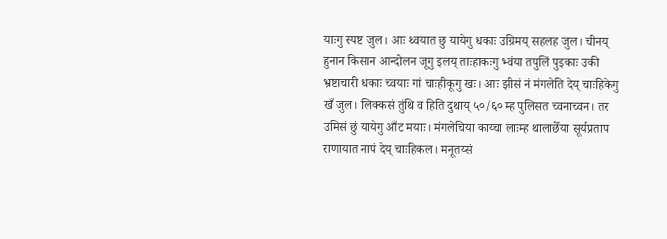याःगु स्पष्ट जुल। आः थ्वयात छु यायेगु धकाः उग्रिमय् सहलह जुल। चीनय् हुनान किसान आन्दोलन जूगु इलय् ताःहाकःगु भ्वंया तपुलिं पुइकाः उकी भ्रष्टाचारी धकाः च्वयाः गां चाःहीकूगु खः। आः झीसं नं मंगलेति देय् चाःहिकेगु खँ जुल। लिक्कसं तुंथि व हिति दुथाय् ५०/६० म्ह पुलिसत च्वनाच्वन। तर उमिसं छुं यायेगु आँट मयाः। मंगलेचिया काय्चा लाःम्ह थालाछेँया सूर्यप्रताप राणायात नापं देय् चाःहिकल। मनूतय्सं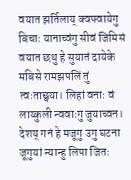वयात झर्तिलाय् क्वफ्वायेगु बिचाः यानाच्वंगु सीवं जिमिसं वयात छथु हे सुयातं दायेके मबिसे रामझपलिं तुं त्वःताछ्वया। लिहां वनाः वं लाय्कुली न्ववाःगु जुयाच्वन। देशय् गनं हे मजूगु उगु घटना जूगुयां न्यान्हु लिपा जितः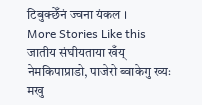टिबुक्छेँनं ज्वना यंकल ।
More Stories Like this
जातीय संघीयताया खँय् नेमकिपाप्राडो, पाजेरो ब्वाकेगु ख्यः मखु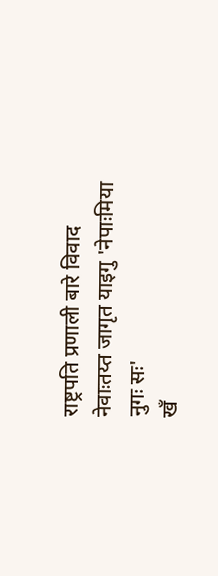राष्ट्रपति प्रणाली बारे विवाद
नेवाःतय्त जागृत याइगु 'नेपाःमिया नुगः सः'
खँ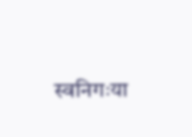स्वनिगःया